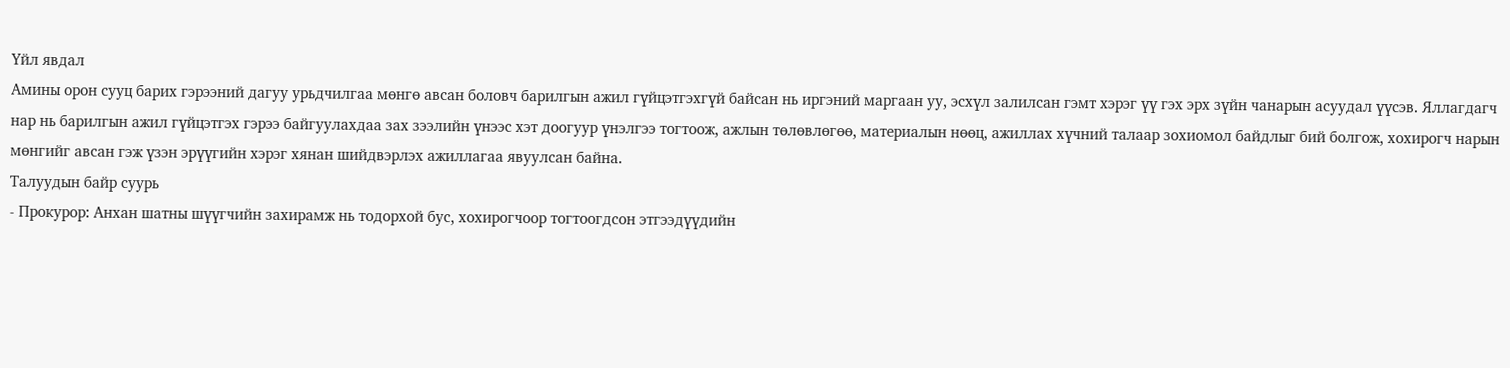Үйл явдал
Амины орон сууц барих гэрээний дагуу урьдчилгаа мөнгө авсан боловч барилгын ажил гүйцэтгэхгүй байсан нь иргэний маргаан уу, эсхүл залилсан гэмт хэрэг үү гэх эрх зүйн чанарын асуудал үүсэв. Яллагдагч нар нь барилгын ажил гүйцэтгэх гэрээ байгуулахдаа зах зээлийн үнээс хэт доогуур үнэлгээ тогтоож, ажлын төлөвлөгөө, материалын нөөц, ажиллах хүчний талаар зохиомол байдлыг бий болгож, хохирогч нарын мөнгийг авсан гэж үзэн эрүүгийн хэрэг хянан шийдвэрлэх ажиллагаа явуулсан байна.
Талуудын байр суурь
- Прокурор: Анхан шатны шүүгчийн захирамж нь тодорхой бус, хохирогчоор тогтоогдсон этгээдүүдийн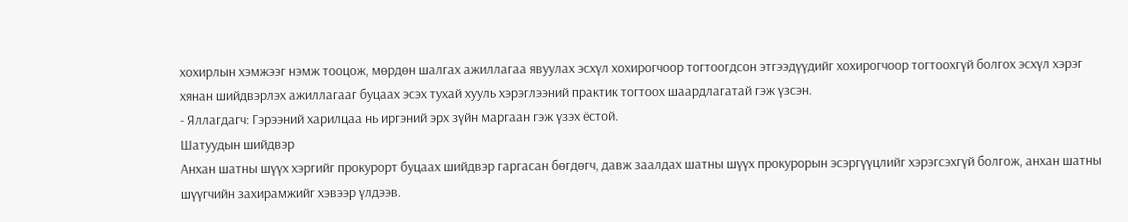хохирлын хэмжээг нэмж тооцож, мөрдөн шалгах ажиллагаа явуулах эсхүл хохирогчоор тогтоогдсон этгээдүүдийг хохирогчоор тогтоохгүй болгох эсхүл хэрэг хянан шийдвэрлэх ажиллагааг буцаах эсэх тухай хууль хэрэглээний практик тогтоох шаардлагатай гэж үзсэн.
- Яллагдагч: Гэрээний харилцаа нь иргэний эрх зүйн маргаан гэж үзэх ёстой.
Шатуудын шийдвэр
Анхан шатны шүүх хэргийг прокурорт буцаах шийдвэр гаргасан бөгдөгч, давж заалдах шатны шүүх прокурорын эсэргүүцлийг хэрэгсэхгүй болгож, анхан шатны шүүгчийн захирамжийг хэвээр үлдээв.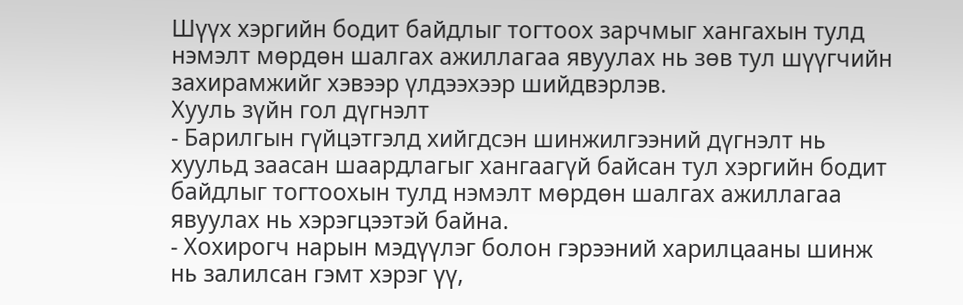Шүүх хэргийн бодит байдлыг тогтоох зарчмыг хангахын тулд нэмэлт мөрдөн шалгах ажиллагаа явуулах нь зөв тул шүүгчийн захирамжийг хэвээр үлдээхээр шийдвэрлэв.
Хууль зүйн гол дүгнэлт
- Барилгын гүйцэтгэлд хийгдсэн шинжилгээний дүгнэлт нь хуульд заасан шаардлагыг хангаагүй байсан тул хэргийн бодит байдлыг тогтоохын тулд нэмэлт мөрдөн шалгах ажиллагаа явуулах нь хэрэгцээтэй байна.
- Хохирогч нарын мэдүүлэг болон гэрээний харилцааны шинж нь залилсан гэмт хэрэг үү,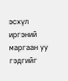эсхүл иргэний маргаан уу гэдгийг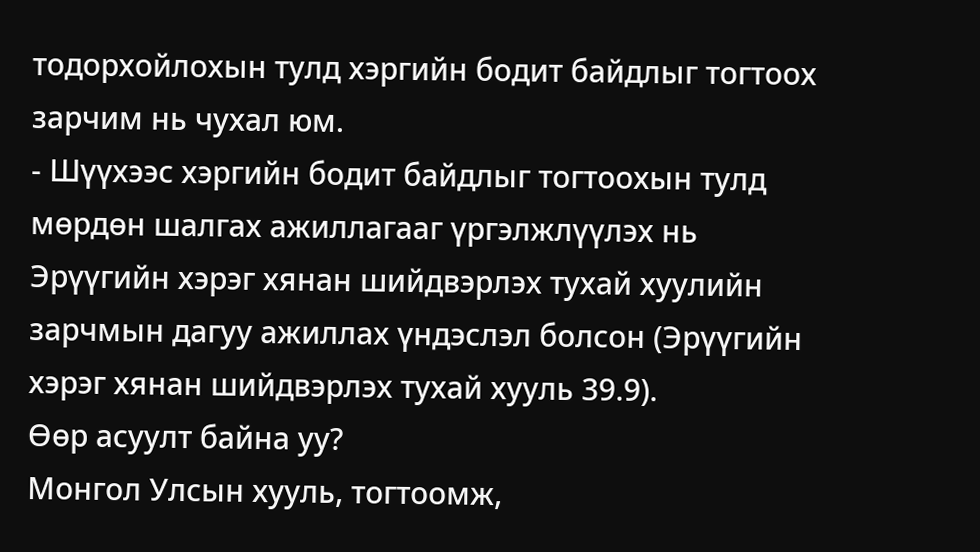тодорхойлохын тулд хэргийн бодит байдлыг тогтоох зарчим нь чухал юм.
- Шүүхээс хэргийн бодит байдлыг тогтоохын тулд мөрдөн шалгах ажиллагааг үргэлжлүүлэх нь Эрүүгийн хэрэг хянан шийдвэрлэх тухай хуулийн зарчмын дагуу ажиллах үндэслэл болсон (Эрүүгийн хэрэг хянан шийдвэрлэх тухай хууль 39.9).
Өөр асуулт байна уу?
Монгол Улсын хууль, тогтоомж,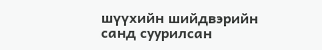шүүхийн шийдвэрийн санд суурилсан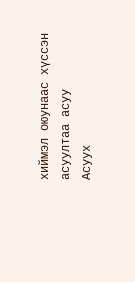хиймэл оюунаас хүссэн асуултаа асуу
Асуух